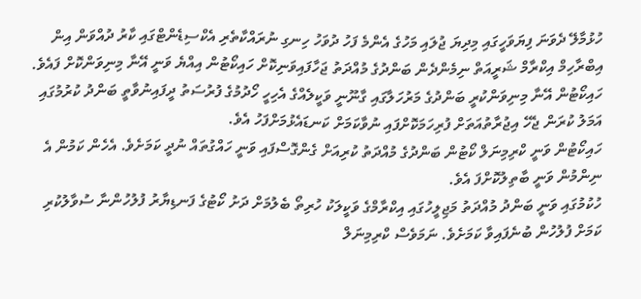ހުޅުމާލޭ ދެވަނަ ފިޔަވަހީގައި މިދިޔަ ޖުލައި މަހުގެ އެންމެ ފަހު ދުވަހު ހިނގި ނުރައްކާތެރި އެކްސިޑެންޓްގައި ކާރު ދުއްވަން އިން އިބްރާހިމް އިކްރާމް ޝަރީއަތް ނިމެންދެން ބަންދުގެ މުއްދަތު ޖަހާފައިވަނިކޮށް ހައިކޯޓުން އިއްޔެ ވަނީ އޭނާ މިނިވަންކޮށް ފައެވެ.
ހައިކޯޓުން އޭނާ މިނިވަންކުރީ ބަންދުގެ މަރުހަލާގައި ގާނޫނީ ވަކީލެއްގެ އެހިހީ ހޯދުމުގެ ފުރުސަތު ދީފައިނުވާތީ ބަންދު ކުރުމުގައި އަމަލު ކުރަން ޖެހޭ އިޖުރާތުއަތަށް ފުރިހަމަކޮށްފައި ނުވާކަމަށް ކަނޑައެޅުމަށްފަހު އެވެ.
ހައިކޯޓުން ވަނީ ކްރިމިނަލް ކޯޓުން ބަންދުގެ މުއްދަތު ކުރިއަށް ގެންގޮސްފައި ވަނީ ހައްގުތައް ނުދީ ކަމަށެވެ. އެހެން ކަމުން އެ ނިންމުން ވަނީ ބާތިލުކޮށްފަ އެވެ.
ހުކުމުގައި ވަނީ ބަންދު މުއްދަތު މަޖިލީހުގައި އިކްރާމްގެ ވަކީލަކު ހުރިތޯ ބެލުމަށް ދަށު ކޯޓުގެ ފަނޑިޔާރު ފުލުހުންނާ ސުވާލުކުރި ކަމަށް ފުލުހުން ބުނެފައިވާ ކަމަށެވެ. ނަމަވެސް ކްރިމިނަލް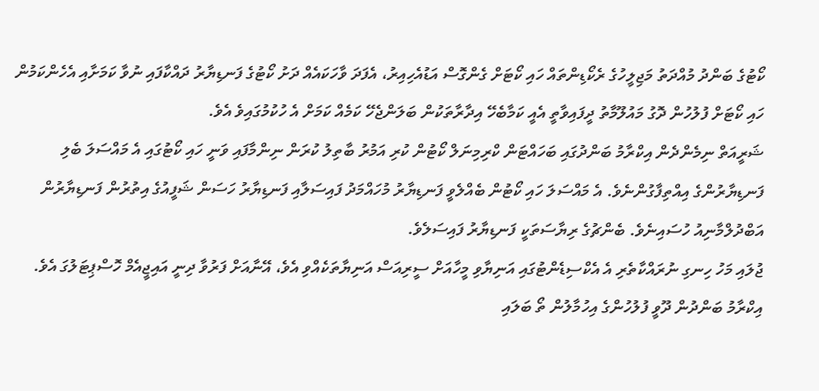ކޯޓުގެ ބަންދު މުއްދަތު މަޖިލީހުގެ ރެކޯޑިންތައް ހައި ކޯޓަށް ގެންގޮސް އަޑުއެހިއިރު، އެފަދަ ވާހަކައެއް ދަށު ކޯޓުގެ ފަނޑިޔާރު ދައްކާފައި ނުވާ ކަމަށާއި އެހެންކަމުން ހައި ކޯޓަށް ފުލުހުން ދޮގު މައުލޫމާތު ދީފައިވާތީ އެއީ ކަމާބެހޭ އިދާރާތަކުން ބަލަންޖެހޭ ކަމެއް ކަމަށް އެ ހުކުމުގައިވެ އެވެ.
ޝަރީއަތް ނިމެންދެން އިކްރާމު ބަންދުގައި ބަހައްޓަން ކްރިމިނަލް ކޯޓުން ކުރި އަމުރު ބާތިލު ކުރަން ނިންމާފައި ވަނީ ހައި ކޯޓުގައި އެ މައްސަލަ ބެލި ފަނޑިޔާރުންގެ އިއްތިފާގުންނެވެ. އެ މައްސަލަ ހައި ކޯޓުން ބެއްލެވީ ފަނޑިޔާރު މުހައްމަދު ފައިސަލާއި ފަނޑިޔާރު ހަސަން ޝަފީއުގެ އިތުރުން ފަނޑިޔާރުން އަބްދުލްމާނިއު ހުސައިނެވެ. ބެންޗުގެ ރިޔާސަތަކީ ފަނޑިޔާރު ފައިސަލެވެ.
ޖުލައި މަހު ހިނގި ނުރައްކާތެރި އެ އެކްސިޑެންޓުގައި އަނިޔާވި މީހާއަށް ސީރިއަސް އަނިޔާތަކެއްވި އެވެ، އޭނާއަށް ފަރުވާ ދިނީ އައިޖީއެމް ހޮސްޕިޓަލުގަ އެވެ.
އިކްރާމު ބަންދުން ދޫވީ ފުލުހުންގެ އިހުމާލުން ތޯ ބަލައި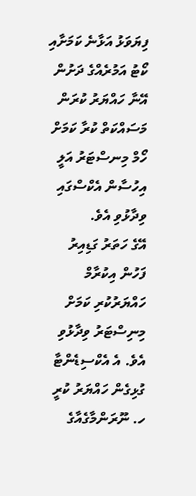ފިޔަވަޅު އަޅާނެ ކަމަށާއި ކޯޓު އަމުރެއްގެ ދަށުން އޭނާ ހައްޔަރު ކުރަން މަސައްކަތް ކުރާ ކަމަށް ހޯމް މިނސްޓަރު އަލީ އިހުސާން އެކްސްގައި ވިދާޅުވި އެވެ.
އޭގެ ހަތަރު ގަޑިއިރު ފަހުން އިކުރާމް ހައްޔަރުކުރި ކަމަށް މިނިސްޓަރު ވިދާޅުވި އެވެ. އެ އެކްސިޑެންޓާ ގުޅިގެން ހައްޔަރު ކުރީ ހ. ނޫރަންމާގެއާގެ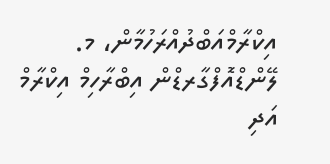އިކްރާމްއަބްދުއްރަހުމާން، މ. ލޭންޑްއޮފްގާރޑްން އިބްރާހިމް އިކްރާމް އަދި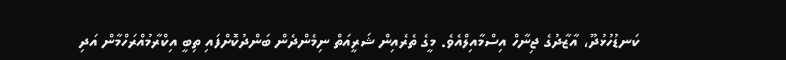ކަނޑުހުޅުދޫ، އާޒާދުގެ ޖިނާހް އިސްމާއިލްއެވެ. މީގެ ތެރެއިން ޝަރީއަތް ނިމެންދެން ބަންދުކޮށްފައި ތިބީ އިކްރާމުއްރަހްމާން އަދި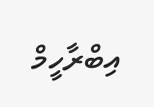އިބްރާހީމް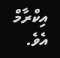އިކްރާމް އެވެ.